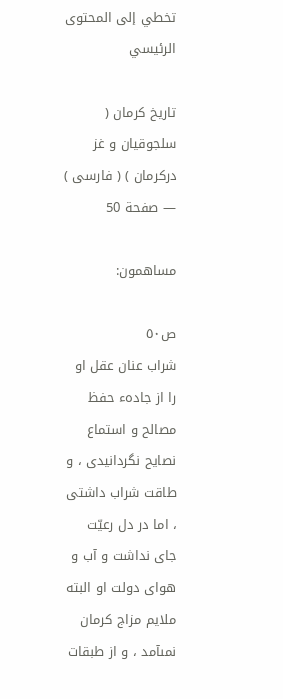تخطي إلى المحتوى الرئيسي

تاريخ كرمان ( سلجوقيان و غز دركرمان ) ( فارسى ) — صفحة 50

مساهمون:

ص٥٠
شراب عنان عقل او را از جادهء حفظ مصالح و استماع نصايح نگردانيدى ، و طاقت شراب داشتى ، اما در دل رعيّت جاى نداشت و آب و هواى دولت او البته ملايم مزاج كرمان نمىآمد ، و از طبقات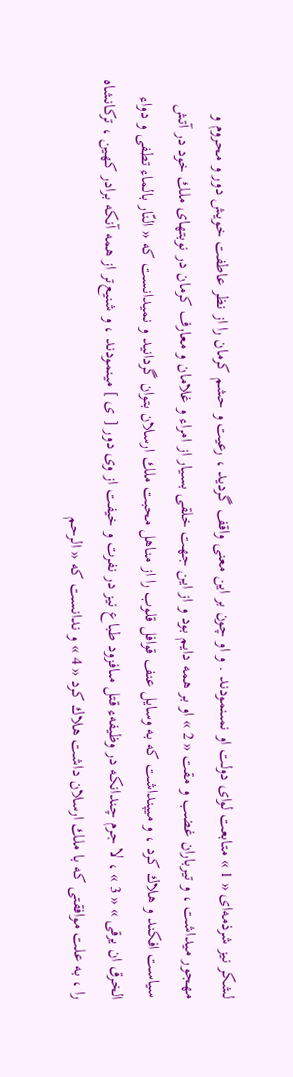لشكر نيز شرذمه‌اى « 1 » متابعت لواى دولت او نمىنمودند . و او چون بر اين معنى واقف گرديد ، رعيت و حشم كرمان را از نظر عاطفت خويش دور و محروم و مهجور ميداشت ، و تيرباران غضب و مقت « 2 » او بر همه دايم بود و از اين جهت خلقى بسيار از امراء و غلامان و معارف كرمان در نوبتهاى ملك خود در آتش سياست افكند و هلاك كرد ، و ميپنداشت كه به وسايل عنف قوافل قلوب را از مناهل محبت ملك ارسلان بتوان گردانيد و نميدانست كه « النّار بالماء تطفى و دواء الخرق ان يرقى » « 3 » ، لا جرم چندانكه در وظيفهء قتل مىافزود طباع نيز در نفرت و خيفت از وى دور [ ى ] مينمودند ، و شنيع‌تر از همه آنكه برادر كهين ، تركانشاه را ، به علت موافقتى كه با ملك ارسلان داشت هلاك كرد « 4 » و ندانست كه « الرحم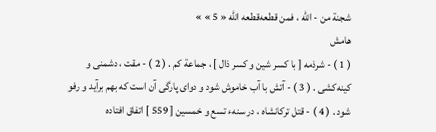شجنة من - اللّه ، فمن قطعه‌قطعه اللّه « 5 » »
هامش
( 1 ) - شرذمه [ با كسر شين و كسر ذال ] ، جماعة كم . ( 2 ) - مقت ، دشمنى و كينه‌كشى . ( 3 ) - آتش با آب خاموش شود و دواى پارگى آن است كه بهم برآيد و رفو شود . ( 4 ) - قتل تركانشاه ، در سنهء تسع و خمسين [ 559 ] اتفاق افتاده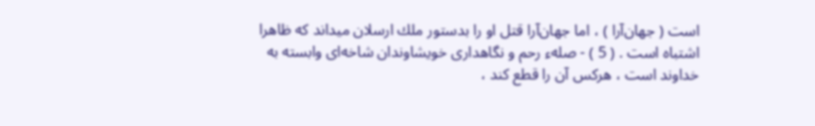است ( جهان‌آرا ) ، اما جهان‌آرا قتل او را بدستور ملك ارسلان ميداند كه ظاهرا اشتباه است . ( 5 ) - صلهء رحم و نگاهدارى خويشاوندان شاخه‌اى وابسته به خداوند است ، هركس آن را قطع كند ،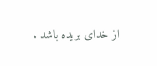از خداى بريده باشد .